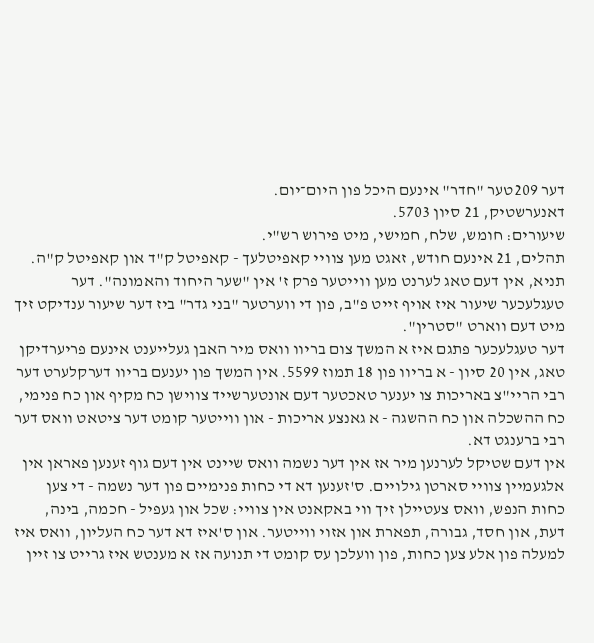דער 209טער "חדר" אינעם היכל פון היום־יום.
דאנערשטיק, 21 סיון 5703.
שיעורים: חומש, שלח, חמישי, מיט פירוש רש"י.
תהלים, 21 אינעם חודש, זאגט מען צוויי קאפיטלעך - קאפיטל ק"ד און קאפיטל ק"ה.
תניא, אין דעם טאג לערנט מען ווייטער פרק ז' אין "שער היחוד והאמונה". דער טעגלעכער שיעור איז אויף זייט פ"ב, פון די ווערטער "בני גדר" ביז דער שיעור ענדיקט זיך מיט דעם ווארט "סטרין".
דער טעגלעכער פתגם איז א המשך צום בריוו וואס מיר האבן געלייענט אינעם פריערדיקן טאג, אין 20 סיון - א בריוו פון 18 תמוז 5599. אין המשך פון יענעם בריוו דערקלערט דער רבי הריי"צ באריכות צו יענער טאכטער דעם אונטערשייד צווישן כח מקיף און כח פנימי, כח ההשכלה און כח ההשגה - א גאנצע אריכות - און ווייטער קומט דער ציטאט וואס דער רבי ברענגט דא.
אין דעם שטיקל לערנען מיר אז אין דער נשמה וואס שיינט אין דעם גוף זענען פאראן אין אלגעמיין צוויי סארטן גילויים. ס'זענען דא די כחות פנימיים פון דער נשמה - די צען כחות הנפש, וואס צעטיילן זיך ווי באקאנט אין צוויי: שכל און געפיל - חכמה, בינה, דעת, און חסד, גבורה, תפארת און אזוי ווייטער. און ס'איז דא דער כח העליון, וואס איז למעלה פון אלע צען כחות, פון וועלכן עס קומט די תנועה אז א מענטש איז גרייט צו זיין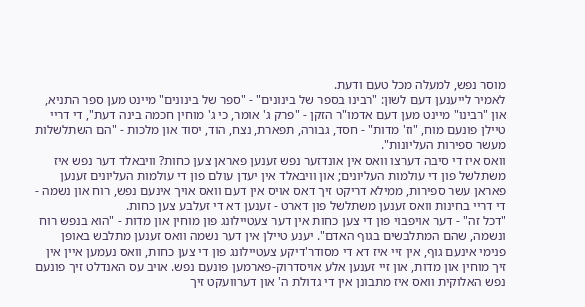מוסר נפש, למעלה מכל טעם ודעת.
לאמיר לייענען דעם לשון: "רבינו בספר של בינונים" - "ספר של בינונים" מיינט מען ספר התניא, און "רבינו" מיינט מען דעם אדמו"ר הזקן - "פרק ג' אומר, כי ג' מוחין חכמה בינה דעת", די דריי טיילן פונעם מוח, "וז' מדות" - חסד, גבורה, תפארת, נצח, הוד, יסוד און מלכות - "הם השתלשלות מעשר ספירות העליונות".
וואס איז די סיבה דערצו וואס אין אונדזער נפש זענען פאראן צען כחות? וויבאלד דער נפש איז משתלשל פון די עולמות העליונים; און וויבאלד אין יעדן עולם פון די עולמות העליונים זענען פאראן עשר ספירות, ממילא דריקט זיך דאס אויס אין דעם וואס אויך אינעם נפש, רוח און נשמה - די דריי בחינות וואס זענען משתלשל פון דארט - זענען דא די זעלבע צען כחות.
"דכל זה" - דער אויפבוי פון די צען כחות אין דער צעטיילונג פון מוחין און מדות - "הוא בנפש רוח ונשמה, שהם המתלבשים בגוף האדם". יענע טיילן אין דער נשמה וואס זענען מתלבש באופן פנימי אינעם גוף, אין זיי איז דא די מסודר'דיקע צעטיילונג פון די צען כחות, וואס נעמען איין אין זיך מוחין און מדות, און זיי זענען אלע אויסדרוק-פארמען פונעם נפש. אויב עס האנדלט זיך פונעם נפש האלוקית וואס איז מתבונן אין די גדולת ה' און דערוועקט זיך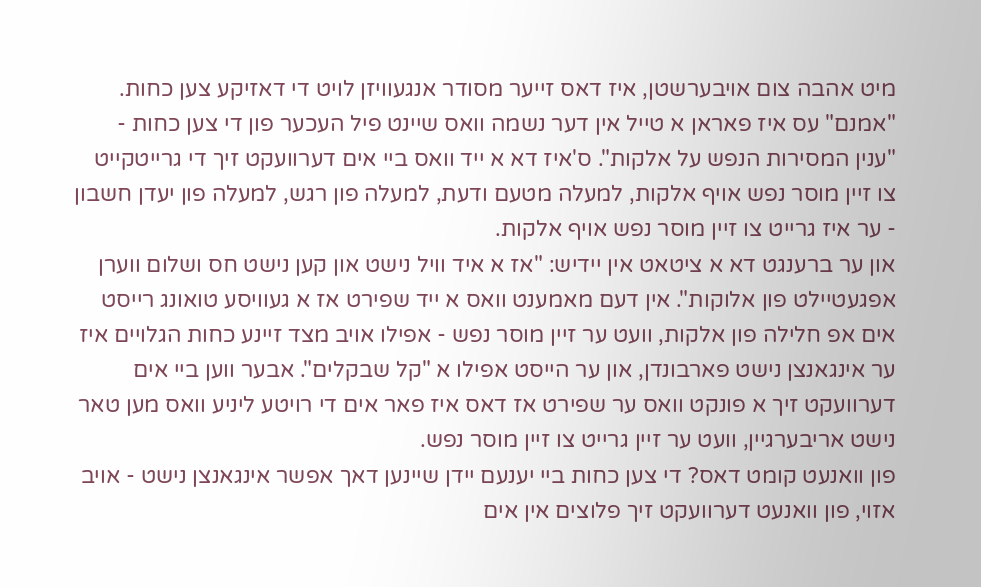מיט אהבה צום אויבערשטן, איז דאס זייער מסודר אנגעוויזן לויט די דאזיקע צען כחות.
"אמנם" עס איז פאראן א טייל אין דער נשמה וואס שיינט פיל העכער פון די צען כחות - "ענין המסירות הנפש על אלקות". ס'איז דא א ייד וואס ביי אים דערוועקט זיך די גרייטקייט צו זיין מוסר נפש אויף אלקות, למעלה מטעם ודעת, למעלה פון רגש, למעלה פון יעדן חשבון - ער איז גרייט צו זיין מוסר נפש אויף אלקות.
און ער ברענגט דא א ציטאט אין יידיש: "אז א איד וויל נישט און קען נישט חס ושלום ווערן אפגעטיילט פון אלוקות". אין דעם מאמענט וואס א ייד שפירט אז א געוויסע טואונג רייסט אים אפ חלילה פון אלקות, וועט ער זיין מוסר נפש - אפילו אויב מצד זיינע כחות הגלויים איז ער אינגאנצן נישט פארבונדן, און ער הייסט אפילו א "קל שבקלים". אבער ווען ביי אים דערוועקט זיך א פונקט וואס ער שפירט אז דאס איז פאר אים די רויטע ליניע וואס מען טאר נישט אריבערגיין, וועט ער זיין גרייט צו זיין מוסר נפש.
פון וואנעט קומט דאס? די צען כחות ביי יענעם יידן שיינען דאך אפשר אינגאנצן נישט - אויב אזוי, פון וואנעט דערוועקט זיך פלוצים אין אים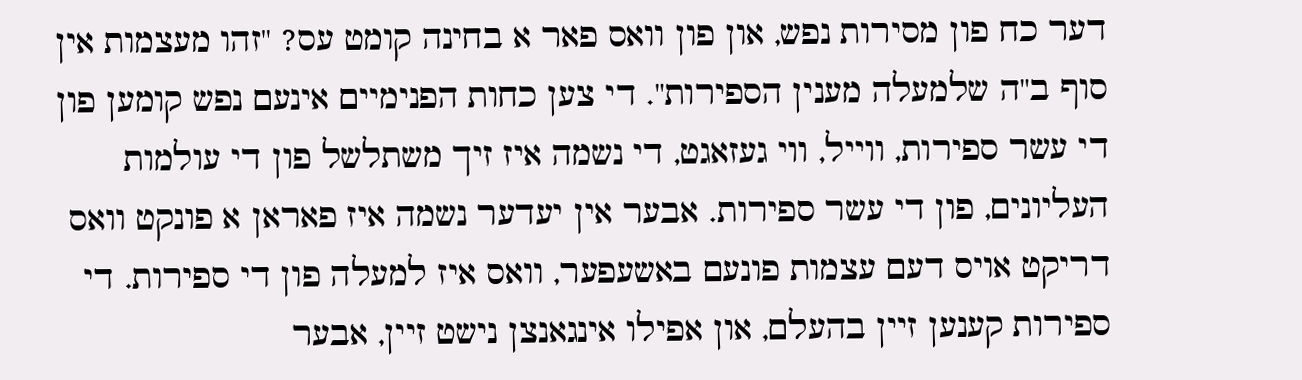דער כח פון מסירות נפש, און פון וואס פאר א בחינה קומט עס? "זהו מעצמות אין סוף ב"ה שלמעלה מענין הספירות". די צען כחות הפנימיים אינעם נפש קומען פון די עשר ספירות, ווייל, ווי געזאגט, די נשמה איז זיך משתלשל פון די עולמות העליונים, פון די עשר ספירות. אבער אין יעדער נשמה איז פאראן א פונקט וואס דריקט אויס דעם עצמות פונעם באשעפער, וואס איז למעלה פון די ספירות. די ספירות קענען זיין בהעלם, און אפילו אינגאנצן נישט זיין, אבער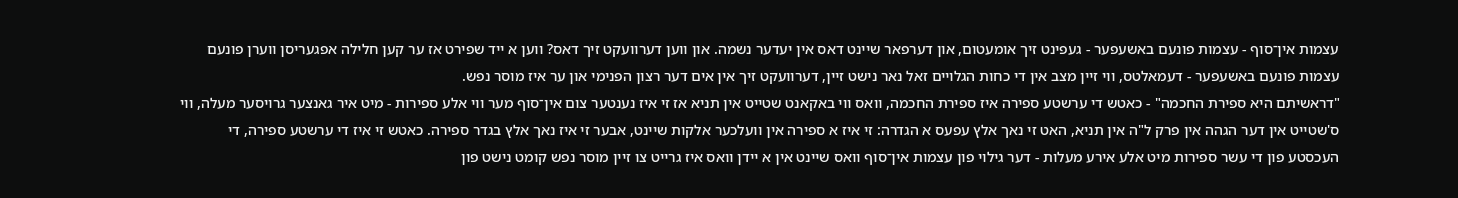עצמות אין־סוף - עצמות פונעם באשעפער - געפינט זיך אומעטום, און דערפאר שיינט דאס אין יעדער נשמה. און ווען דערוועקט זיך דאס? ווען א ייד שפירט אז ער קען חלילה אפגעריסן ווערן פונעם עצמות פונעם באשעפער - דעמאלטס, ווי זיין מצב אין די כחות הגלויים זאל נאר נישט זיין, דערוועקט זיך אין אים דער רצון הפנימי און ער איז מוסר נפש.
"דראשיתם היא ספירת החכמה" - כאטש די ערשטע ספירה איז ספירת החכמה, וואס ווי באקאנט שטייט אין תניא אז זי איז נענטער צום אין־סוף מער ווי אלע ספירות - מיט איר גאנצער גרויסער מעלה, ווי ס'שטייט אין דער הגהה אין פרק ל"ה אין תניא, האט זי נאך אלץ עפעס א הגדרה: זי איז א ספירה אין וועלכער אלקות שיינט, אבער זי איז נאך אלץ בגדר ספירה. כאטש זי איז די ערשטע ספירה, די העכסטע פון די עשר ספירות מיט אלע אירע מעלות - דער גילוי פון עצמות אין־סוף וואס שיינט אין א יידן וואס איז גרייט צו זיין מוסר נפש קומט נישט פון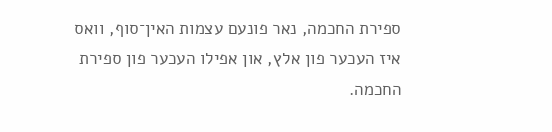ספירת החכמה, נאר פונעם עצמות האין־סוף, וואס איז העכער פון אלץ, און אפילו העכער פון ספירת החכמה.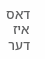דאס איז דער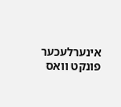אינערלעכער פונקט וואס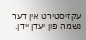עקזיסטירט אין דער נשמה פון יעדן יידן.